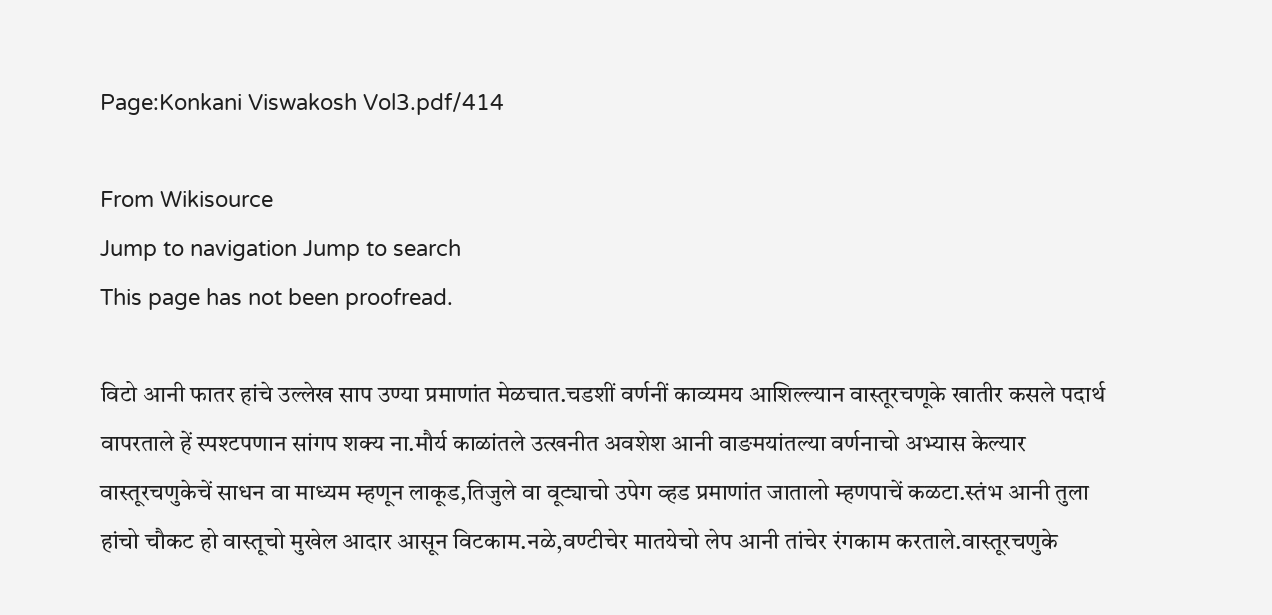Page:Konkani Viswakosh Vol3.pdf/414

From Wikisource
Jump to navigation Jump to search
This page has not been proofread.

विटो आनी फातर हांचे उल्लेख साप उण्या प्रमाणांत मेळचात.चडशीं वर्णनीं काव्यमय आशिल्ल्यान वास्तूरचणूके खातीर कसले पदार्थ वापरताले हें स्पश्टपणान सांगप शक्य ना.मौर्य काळांतले उत्खनीत अवशेश आनी वाङमयांतल्या वर्णनाचो अभ्यास केल्यार वास्तूरचणुकेचें साधन वा माध्यम म्हणून लाकूड,तिजुले वा वूट्याचो उपेग व्हड प्रमाणांत जातालो म्हणपाचें कळटा.स्तंभ आनी तुला हांचो चौकट हो वास्तूचो मुखेल आदार आसून विटकाम.नळे,वण्टीचेर मातयेचो लेप आनी तांचेर रंगकाम करताले.वास्तूरचणुके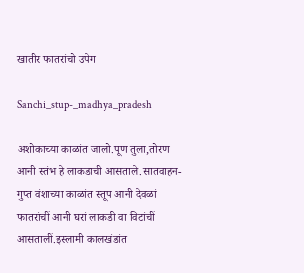खातीर फातरांचो उपेग

Sanchi_stup-_madhya_pradesh

अशोकाच्या काळांत जालो.पूण तुला,तोरण आनी स्तंभ हे लाकडाची आसताले.सातवाहन-गुप्त वंशाच्या काळांत स्तूप आनी देवळां फातरांचीं आनी घरां लाकडी वा विटांचीं आसतालीं.इस्लामी कालखंडांत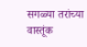सगळ्या तरांच्या वास्तूंक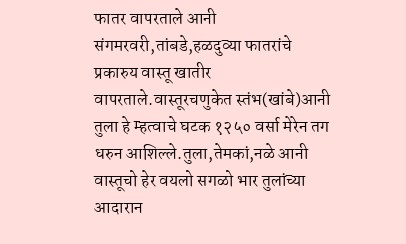फातर वापरताले आनी संगमरवरी,तांबडे,हळदुव्या फातरांचे प्रकारुय वास्तू खातीर वापरताले.वास्तूरचणुकेत स्तंभ‍‍‍‍(खांबे)आनी तुला हे म्हत्वाचे घटक १२५० वर्सा मेरेन तग धरुन आशिल्ले.तुला,तेमकां,नळे आनी वास्तूचो हेर वयलो सगळो भार तुलांच्या आदारान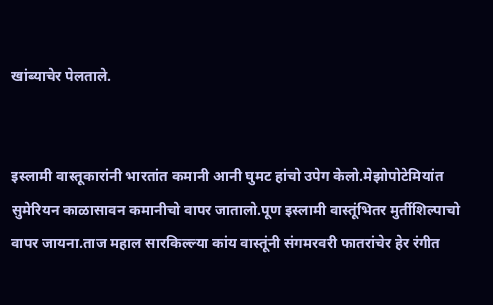खांब्याचेर पेलताले.


इस्लामी वास्तूकारांनी भारतांत कमानी आनी घुमट हांचो उपेग केलो.मेझोपोटेमियांत सुमेरियन काळासावन कमानीचो वापर जातालो.पूण इस्लामी वास्तूंभितर मुर्तीशिल्पाचो वापर जायना.ताज महाल सारकिल्ल्या कांय वास्तूंनी संगमरवरी फातरांचेर हेर रंगीत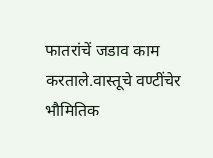फातरांचें जडाव काम करताले.वास्तूचे वण्टींचेर भौमितिक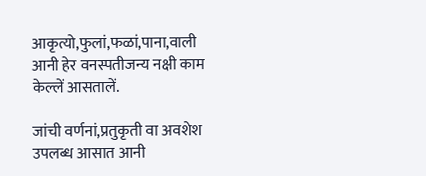आकृत्यो,फुलां,फळां,पाना,वाली आनी हेर वनस्पतीजन्य नक्षी काम केल्लें आसतालें.

जांची वर्णनां,प्रतुकृती वा अवशेश उपलब्ध आसात आनी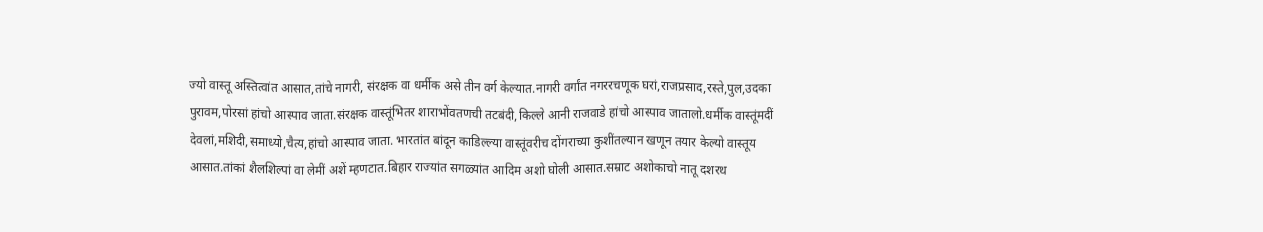ज्यो वास्तू अस्तित्वांत आसात,तांचे नागरी, संरक्षक वा धर्मीक असे तीन वर्ग केल्यात.नागरी वर्गांत नगररचणूक घरां,राजप्रसाद,रस्ते,पुल,उदका पुरावम,पोरसां हांचो आस्पाव जाता.संरक्षक वास्तूंभितर शाराभोंवतणची तटबंदी,किल्ले आनी राजवाडे हांचो आस्पाव जातालो.धर्मीक वास्तूंमदीं देवलां,मशिदी,समाध्यो,चैत्य,हांचो आस्पाव जाता. भारतांत बांदून काडिल्ल्या वास्तूंवरीच दोंगराच्या कुशींतल्यान खणून तयार केल्यो वास्तूय आसात.तांकां शैलशिल्पां वा लेमीं अशें म्हणटात.बिहार राज्यांत सगळ्यांत आदिम अशो घोली आसात.सम्राट अशोकाचो नातू दशरथ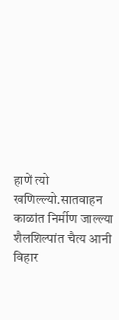हाणें त्यो खणिल्ल्यो.सातवाहन काळांत निर्मीण जाल्ल्या शैलशिल्पांत चैत्य आनी विहार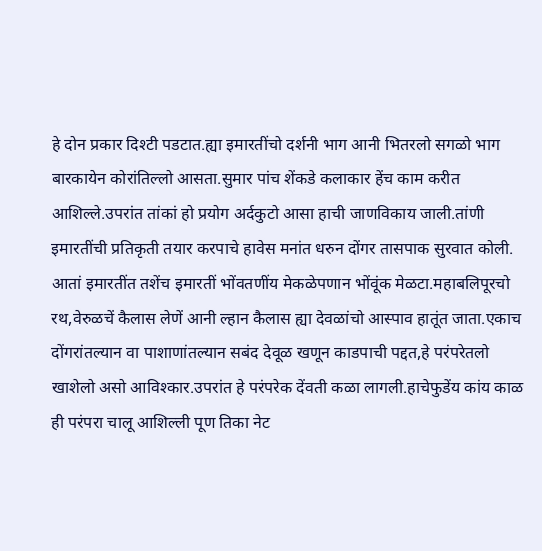हे दोन प्रकार दिश्टी पडटात.ह्या इमारतींचो दर्शनी भाग आनी भितरलो सगळो भाग बारकायेन कोरांतिल्लो आसता.सुमार पांच शेंकडे कलाकार हेंच काम करीत आशिल्ले.उपरांत तांकां हो प्रयोग अर्दकुटो आसा हाची जाणविकाय जाली.तांणी इमारतींची प्रतिकृती तयार करपाचे हावेस मनांत धरुन दोंगर तासपाक सुरवात कोली. आतां इमारतींत तशेंच इमारतीं भोंवतणींय मेकळेपणान भोंवूंक मेळटा.महाबलिपूरचो रथ,वेरुळचें कैलास लेणें आनी ल्हान कैलास ह्या देवळांचो आस्पाव हातूंत जाता.एकाच दोंगरांतल्यान वा पाशाणांतल्यान सबंद देवूळ खणून काडपाची पद्दत,हे परंपरेतलो खाशेलो असो आविश्कार.उपरांत हे परंपरेक देंवती कळा लागली.हाचेफुडेंय कांय काळ ही परंपरा चालू आशिल्ली पूण तिका नेट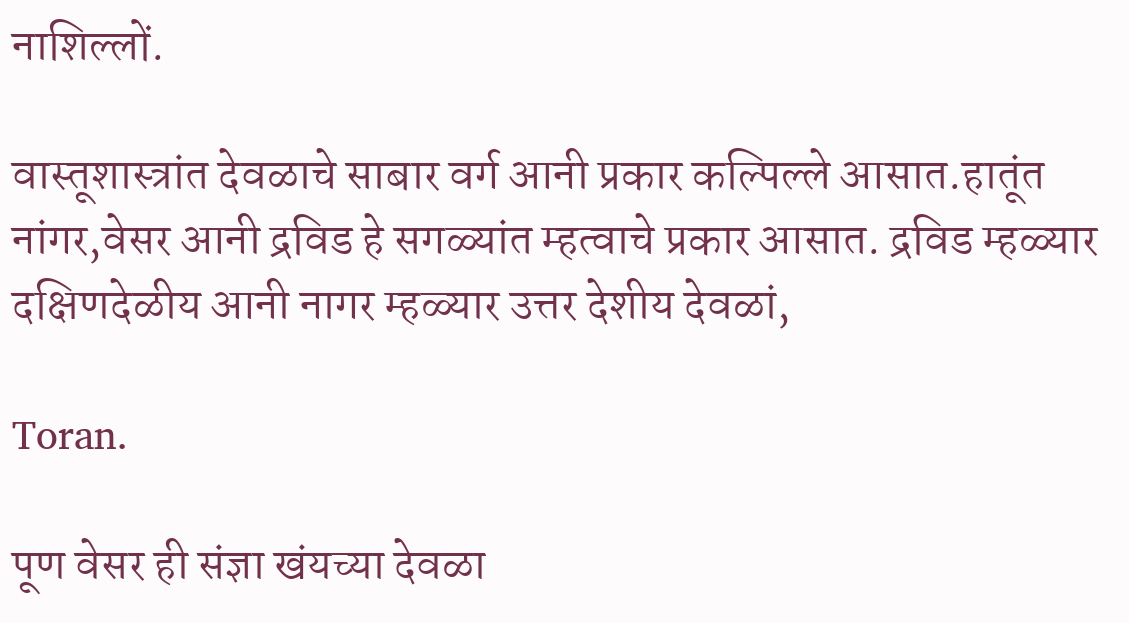नाशिल्लों.

वास्तूशास्त्रांत देवळाचे साबार वर्ग आनी प्रकार कल्पिल्ले आसात.हातूंत नांगर,वेसर आनी द्रविड हे सगळ्यांत म्हत्वाचे प्रकार आसात. द्रविड म्हळ्यार दक्षिणदेळीय आनी नागर म्हळ्यार उत्तर देशीय देवळां,

Toran.

पूण वेसर ही संज्ञा खंयच्या देवळा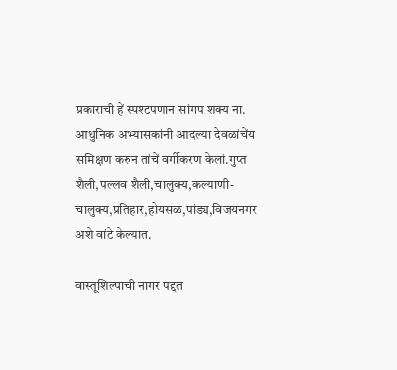प्रकाराची हें स्पश्टपणान सांगप शक्य ना. आधुनिक अभ्यासकांनी आदल्या देवळांचेंय समिक्षण करुन तांचें वर्गीकरण केलां.गुप्त शैली,पल्लव शैली,चालुक्य,कल्याणी-चालुक्य,प्रतिहार,होयसळ,पांड्य,विजयनगर अशे वांटे केल्यात.

वास्तूशिल्पाची नागर पद्दत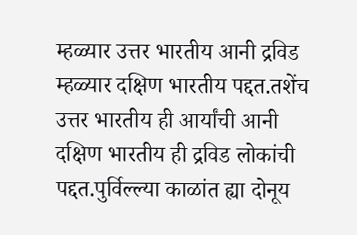म्हळ्यार उत्तर भारतीय आनी द्रविड म्हळ्यार दक्षिण भारतीय पद्दत.तशेंच उत्तर भारतीय ही आर्यांची आनी दक्षिण भारतीय ही द्रविड लोकांची पद्दत.पुर्विल्ल्या काळांत ह्या दोनूय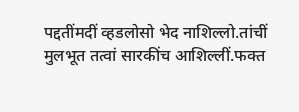पद्दतींमदीं व्हडलोसो भेद नाशिल्लो.तांचीं मुलभूत तत्वां सारकींच आशिल्लीं.फक्त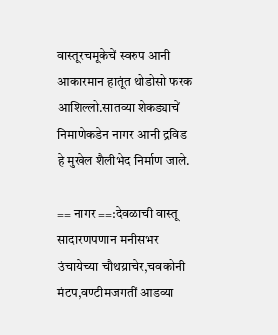वास्तूरचमूकेचें स्वरुप आनी आकारमान हातूंत थोडोसो फरक आशिल्लो.सातव्या शेकड्याचें निमाणेकडेन नागर आनी द्रविड हे मुखेल शैलीभेद निर्माण जाले.

== नागर ==:देवळाची वास्तू सादारणपणान मनीसभर उंचायेच्या चौथय्राचेर,चवकोनी मंटप,वण्टीमजगतीं आडव्या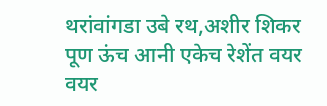थरांवांगडा उबे रथ,अशीर शिकर पूण ऊंच आनी एकेच रेशेंत वयर वयर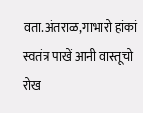वता.अंतराळ,गाभारो हांकां स्वतंत्र पाखें आनी वास्तूचो रोख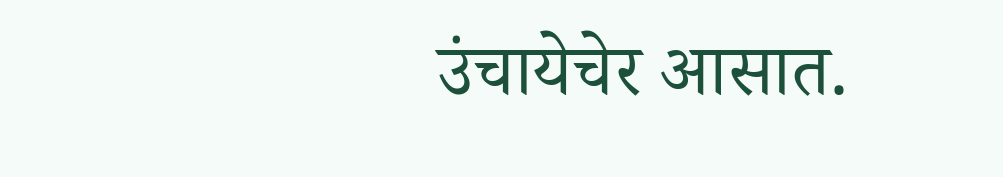उंचायेचेर आसात.